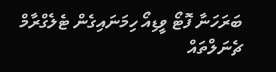ބަރަހަނާ ފޮޓޯ ވީޑިއޯ ހިމަނައިގެން ޓެލެގްރާމް ޗެނަލްތައް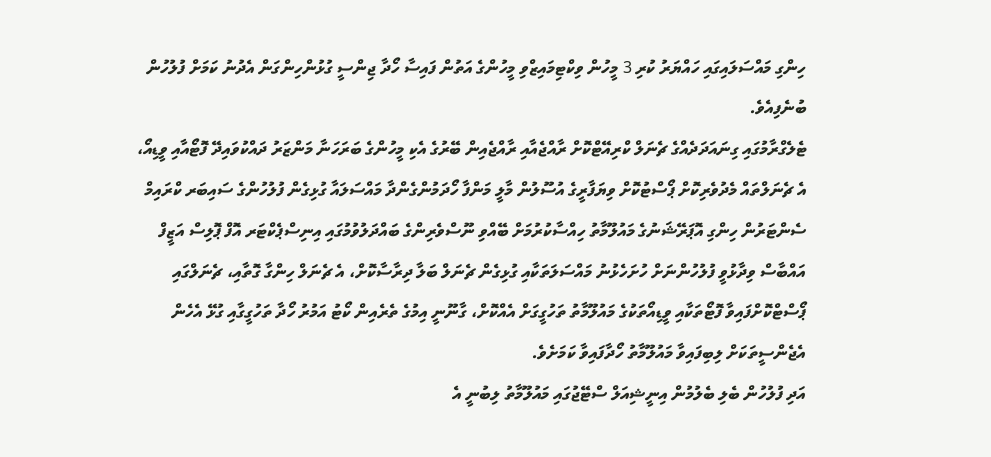ހިންގި މައްސަލައިގައި ހައްޔަރު ކުރި 3 މީހުން ވިކްޓިމައިޒްވި މީހުންގެ އަތުން ފައިސާ ހޯދާ ޖިންސީ ގުޅުންހިންގަން އެދުނު ކަމަށް ފުލުހުން ބުނެފިއެވެ.
ޓެލެގްރާމުގައި ގިނައަދަދެއްގެ ޗެނަލް ކްރިއޭޓްކޮށް ރާއްޖެއާއި ރާއްޖެއިން ބޭރުގެ އެކި މީހުންގެ ބަރަހަނާ މަންޒަރު ދައްކުވައިދޭ ފޮޓޯއާއި ވީޑިއޯ، އެ ޗެނަލްތައް މެދުވެރިކޮށް ޕޯސްޓުކޮށް ވިޔަފާރީގެ އުސޫލުން މާލީ މަންފާ ހޯދަމުންގެންދާ މައްސަލައާ ގުޅިގެން ފުލުހުންގެ ސައިބަރ ކްރައިމް ސެންޓަރުން ހިންގި އޮޕަރޭޝަނުގެ މައުލޫމާތު ހިއްސާކުރުމަށް ބޭއްވި ނޫސްވެރިންގެ ބައްދަލުވުމުގައި އިނިސްޕެކްޓަރ އޮފް ޕޮލިސް އަޒީފް އައްބާސް ވިދާޅުވީ ފުލުހުންނަށް ހުށަހެޅުނު މައްސަލަތަކާއި ގުޅިގެން ޗެނަލް ބަލާ ދިރާސާކޮށް، އެ ޗެނަލް ހިންގާ ގޮތާއި، ޗެނަލްގައި ޕޯސްޓްކޮށްފައިވާ ފޮޓޯތަކާއި ވީޑިއޯތަކުގެ މައުލޫމާތު ތަހުގީގަށް އެއްކޮށް، ގާނޫނީ އިމުގެ ތެރެއިން ކޯޓު އަމުރު ހޯދާ ތަހުގީގާއި ގުޅޭ އެހެން އެޖެންސީތަކަށް ލިބިފައިވާ މައުލޫމާތު ހޯދާފައިވާ ކަމަށެވެ.
އަދި ފުލުހުން ބެލި ބެލުމުން އިނީޝިއަލް ސްޓޭޖުގައި މައުލޫމާތު ލިބުނީ އެ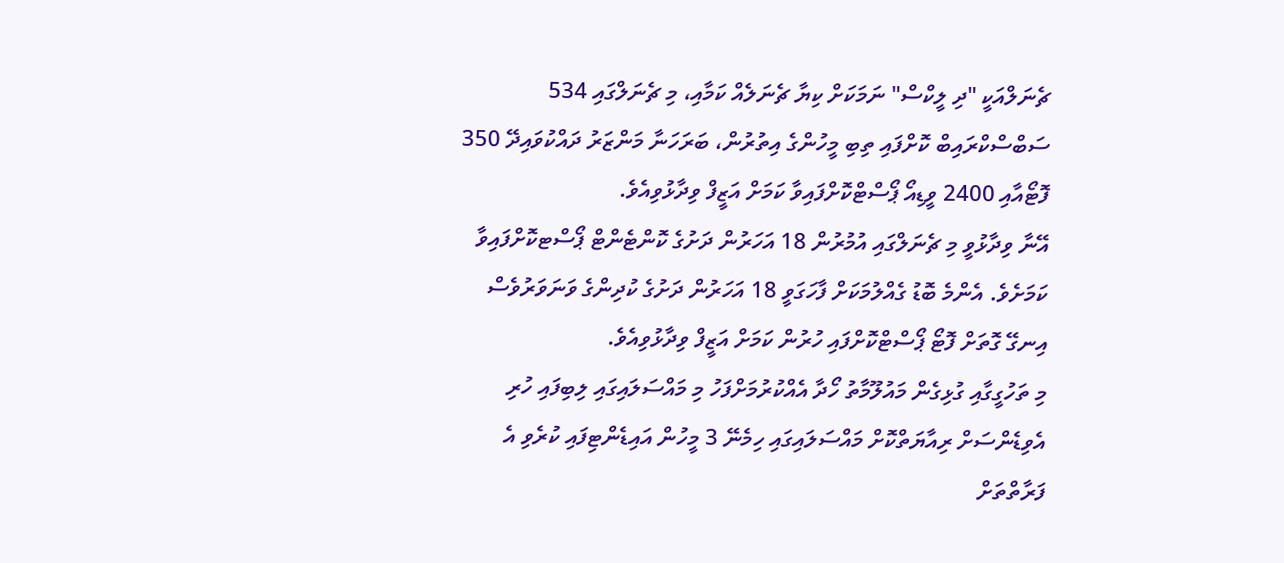ޗެނަލްއަކީ "ދި ލީކްސް" ނަމަކަށް ކިޔާ ޗެނަލެއް ކަމާއި، މި ޗެނަލްގައި 534 ސަބްސްކްރައިބް ކޮށްފައި ތިބި މީހުންގެ އިތުރުން، ބަރަހަނާ މަންޒަރު ދައްކުވައިދޭ 350 ފޮޓޯއާއި 2400 ވީޑިއޯ ޕޯސްޓްކޮށްފައިވާ ކަމަށް އަޒީފް ވިދާޅުވިއެވެ.
އޭނާ ވިދާޅުވީ މި ޗެނަލްގައި އުމުރުން 18 އަހަރުން ދަށުގެ ކޮންޓެންޓް ޕޯސްޓކޮށްފައިވާ ކަމަށެވެ. އެންމެ ބޮޑު ގެއްލުމަކަށް ފާހަގަވީ 18 އަހަރުން ދަށުގެ ކުދިންގެ ވަނަވަރުވެސް އިނގޭ ގޮތަށް ފޮޓޯ ޕޯސްޓްކޮށްފައި ހުރުން ކަމަށް އަޒީފް ވިދާޅުވިއެވެ.
މި ތަހުގީގާއި ގުޅިގެން މައުލޫމާތު ހޯދާ އެއްކުރުމަށްފަހު މި މައްސަލައިގައި ލިބިފައި ހުރި އެވިޑެންސަށް ރިއާޔަތްކޮށް މައްސަލައިގައި ހިމެނޭ 3 މީހުން އައިޑެންޓިފައި ކުރެވި އެ ފަރާތްތަށް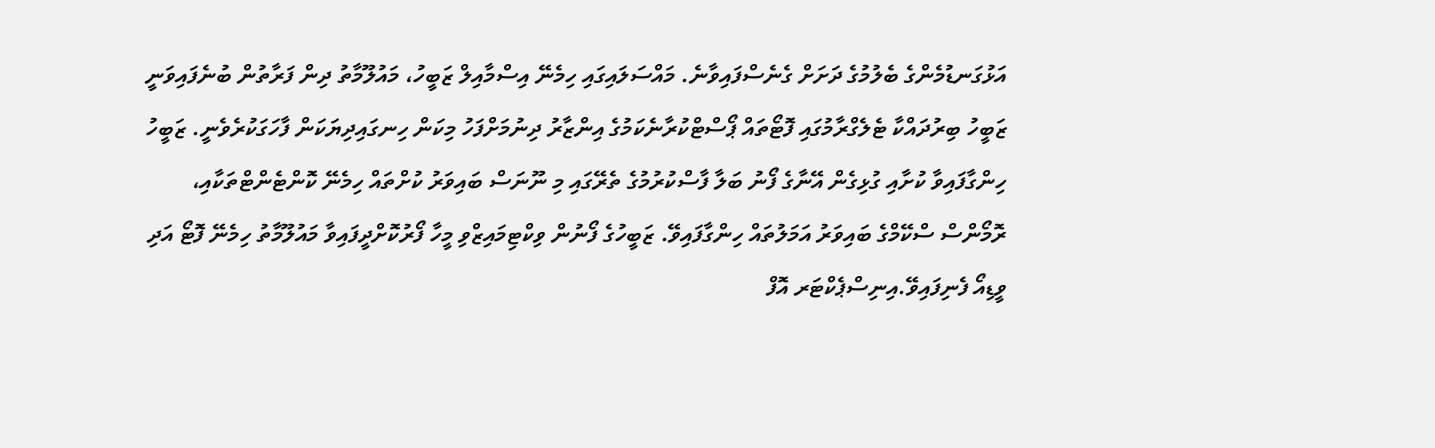އަޅުގަނޑުމެންގެ ބެލުމުގެ ދަށަށް ގެނެސްފައިވާނެ. މައްސަލައިގައި ހިމެނޭ އިސްމާއިލް ޒަބީހު، މައުލޫމާތު ދިން ފަރާތުން ބުނެފައިވަނީ ޒަބީހު ބިރުދައްކާ ޓެލެގްރާމުގައި ފޮޓޯތައް ޕޯސްޓްކުރާނެކަމުގެ އިންޒާރު ދިނުމަށްފަހު މިކަން ހިނގައިދިޔަކަން ފާހަގަކުރެވެނީ. ޒަބީހު ހިންގާފައިވާ ކުށާއި ގުޅިގެން އޭނާގެ ފޯނު ބަލާ ފާސްކުރުމުގެ ތެރޭގައި މި ނޫނަސް ބައިވަރު ކުށްތައް ހިމެނޭ ކޮންޓެންޓްތަކާއި، ރޮމޯންސް ސްކޭމްގެ ބައިވަރު އަމަލުތައް ހިންގާފައިވޭ. ޒަބީހުގެ ފޯނުން ވިކްޓިމައިޒްވި މީހާ ފޯރުކޮށްދީފައިވާ މައުލޫމާތު ހިމެނޭ ފޮޓޯ އަދި ވީޑިއޯ ފެނިފައިވޭ.އިނިސްޕެކްޓަރ އޮފް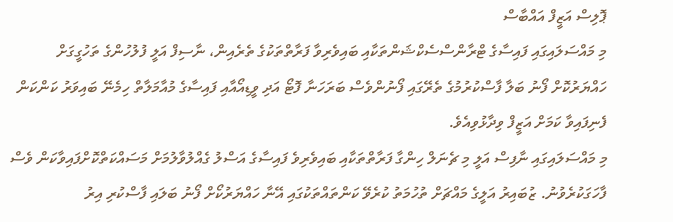ޕޮލިސް އަޒީފް އައްބާސް
މި މައްސަލައިގައި ފައިސާގެ ޓްރާންސްސެކްޝަންތަކާއި ބައިވެރިވާ ފަރާތްތަކުގެ ތެރެއިން، ނާސިފް އަލީ ފުލުހުންގެ ތަހުގީގަށް ހައްޔަރުކޮށް ފޯނު ބަލާ ފާސްކުރުމުގެ ތެރޭގައި ފޯނުންވެސް ބަރަހަނާ ފޮޓޯ އަދި ވީޑިއޯއާއި ފައިސާގެ މުއާމަލާތް ހިމެނޭ ބައިވަރު ކަންކަން ފެނިފައިވާ ކަމަށް އަޒީފް ވިދާޅުވިއެވެ.
މި މައްސަލައިގައި ނާފިސް އަލީ މި ޗެނަލް ހިންގާ ފަރާތްތަކާއި ބައިވެރިވެ ފައިސާގެ އަސްލު ގެއްލުވާލުމަށް މަސައްކަތްކޮށްފައިވާކަން ވެސް ފާހަގަކުރެވުނު. ޒުބައިރު އަލީގެ މައްޗަށް ތުހުމަތު ކުރެވޭ ކަންތައްތަކުގައި އޭނާ ހައްޔަރުކޯށް ފޯނު ބަލައި ފާސްކުރި އިރު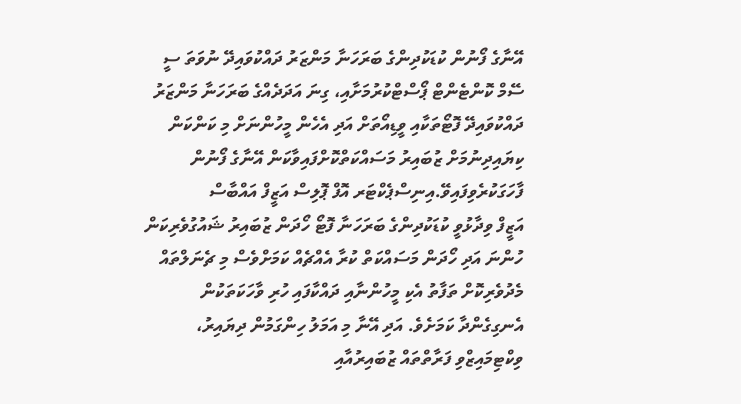އޭނާގެ ފޯނުން ކުޑަކުދިންގެ ބަރަހަނާ މަންޒަރު ދައްކުވައިދޭ ނުވަތަ ސީ ސޭމް ކޮންޓެންޓް ޕޯސްޓްކުރުމަށާއި، ގިނަ އަދަދެއްގެ ބަރަހަނާ މަންޒަރު ދައްކުވައިދޭ ފޮޓޯތަކާއި ވީޑިއޯތަށް އަދި އެހެން މީހުންނަށް މި ކަންކަން ކިޔައިދިނުމަށް ޒުބައިރު މަސައްކަތްކޮށްފައިވާކަން އޭނާގެ ފޯނުން ފާހަގަކުރެވިފައިވޭ.އިނިސްޕެކްޓަރ އޮފް ޕޮލިސް އަޒީފް އައްބާސް
އަޒީފް ވިދާޅުވީ ކުޑަކުދިންގެ ބަރަހަނާ ފޮޓޯ ހޯދަން ޒުބައިރު ޝައުގުވެރިކަން ހުންނަ އަދި ހޯދަން މަސައްކަތް ކުރާ އެއްޗެއް ކަމަށްވެސް މި ޗެނަލްތައް މެދުވެރިކޮށް ތަފާތު އެކި މީހުންނާއި ދައްކާފައި ހުރި ވާހަކަތަކުން އެނގިގެންދާ ކަމަށެވެ. އަދި އޭނާ މި އަމަލު ހިންގަމުން ދިޔައިރު، ވިކްޓިމައިޒްވި ފަރާތްތައް ޒުބައިރުއާއި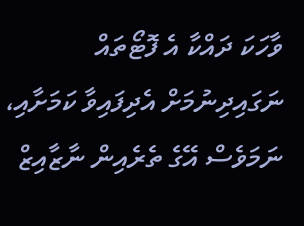ވާހަކަ ދައްކާ އެ ފޮޓޯތައް ނަގައިދިނުމަށް އެދިފައިވާ ކަމަށާއި، ނަމަވެސް އޭގެ ތެރެއިން ނާޒާއިޒް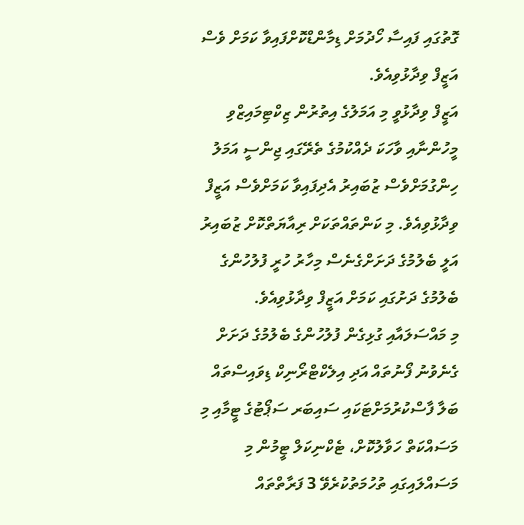ގޮތުގައި ފައިސާ ހޯދުމަށް ޑިމާންޑްކޮށްފައިވާ ކަމަށް ވެސް އަޒީފް ވިދާޅުވިއެވެ.
އަޒީފް ވިދާޅުވީ މި އަމަލުގެ އިތުރުން ޒިކްޓިމައިޒްވި މީހުންނާއި ވާހަކަ ދެއްކުމުގެ ތެރޭގައި ޖިންސީ އަމަލު ހިންގުމަށްވެސް ޒުބައިރު އެދިފައިވާ ކަމަށްވެސް އަޒީފް ވިދާޅުވިއެވެ. މި ކަންތައްތަކަށް ރިއާޔަތްކޮށް ޒުބައިރު އަލީ ބެލުމުގެ ދަށަށްގެނެސް މިހާރު ހުރީ ފުލުހުންގެ ބެލުމުގެ ދަށުގައި ކަމަށް އަޒީފް ވިދާޅުވިއެވެ.
މި މައްސަލައާއި ގުޅިގެން ފުލުހުންގެ ބެލުމުގެ ދަށަށް ގެނެވުނު ފޯނުތައް އަދި އިލެކްޓްރޯނިކް ޑިވައިސްތައް ބަލާ ފާސްކުރުމަށްޓަކައި ސައިބަރ ސަޕޯޓުގެ ޓީމާއި މި މަސައްކަތް ހަވާލުކޮށް، ޓެކްނިކަލް ޓީމުން މި މަސައްލައިގައި ތުހުމަތުކުރެވޭ 3 ފަރާތްތައް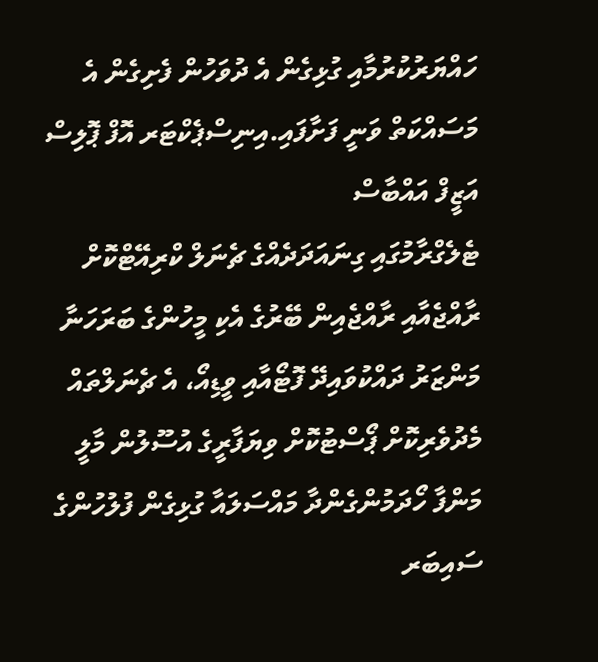ހައްޔަރުކުރުމާއި ގުޅިގެން އެ ދުވަހުން ފެށިގެން އެ މަސައްކަތް ވަނީ ފަށާފައި.އިނިސްޕެކްޓަރ އޮފް ޕޮލިސް އަޒީފް އައްބާސް
ޓެލެގްރާމުގައި ގިނައަދަދެއްގެ ޗެނަލް ކްރިއޭޓްކޮށް ރާއްޖެއާއި ރާއްޖެއިން ބޭރުގެ އެކި މީހުންގެ ބަރަހަނާ މަންޒަރު ދައްކުވައިދޭ ފޮޓޯއާއި ވީޑިއޯ، އެ ޗެނަލްތައް މެދުވެރިކޮށް ޕޯސްޓުކޮށް ވިޔަފާރީގެ އުސޫލުން މާލީ މަންފާ ހޯދަމުންގެންދާ މައްސަލައާ ގުޅިގެން ފުލުހުންގެ ސައިބަރ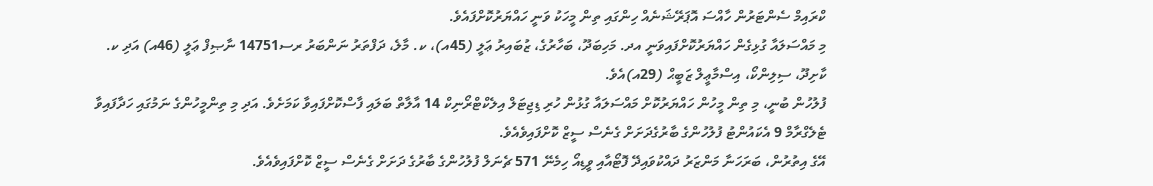ކްރައިމް ސެންޓަރުން ހާއްސަ އޮޕަރޭޝަނެއް ހިންގައި ތިން މީހަކު ވަނީ ހައްޔަރުކޮށްފައެވެ.
މި މައްސަލައާ ގުޅިގެން ހައްޔަރުކޮށްފައިވަނީ އދ. މަހިބަދޫ، ބަހާރުގެ، ޒުބައިރު ޢަލީ (45އ)، ކ. މާލެ، ދަފްތަރު ނަންބަރު ރސ14751 ނާޞިފް ޢަލީ (46އ) އަދި ކ. ކާށިދޫ، ސިލިންކޯ، އިސްމާޢީލް ޒަބީޙް (29އ)އެވެ.
ފުލުހުން ބުނީ، މި ތިން މީހުން ހައްޔަރުކޮށް މައްސަލައާ ގުޅުން ހުރި ޑިޖިޓަލް އިލެކްޓްރޯނިކް 14 އާލާތް ބަލައި ފާސްކޮށްފައިވާ ކަމަށެވެ. އަދި މި ތިންމީހުންގެ ނަމުގައި ހަދާފައިވާ ޓެލެގްރާމް 9 އެކައުންޓު ފުލުހުންގެ ބާރުގެދަށަށް ގެނެސް ސީޒް ކޮށްފައިވެއެވެ.
އޭގެ އިތުރުން، ބަރަހަނާ މަންޒަރު ދައްކުވައިދޭ ފޮޓޯއާއި ވީޑިއޯ ހިމެނޭ 571 ޗެނަލް ފުލުހުންގެ ބާރުގެ ދަށަށް ގެނެސް ސީޒް ކޮށްފައިވެއެވެ.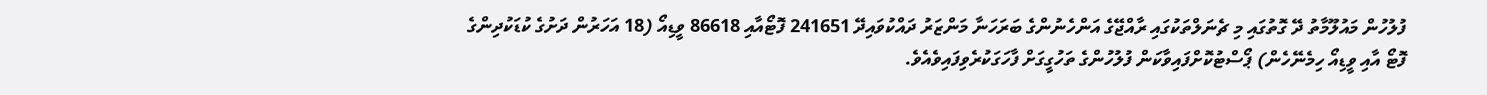ފުލުހުން މައުލޫމާތު ދޭ ގޮތުގައި މި ޗެނަލްތަކުގައި ރާއްޖޭގެ އަންހެނުންގެ ބަރަހަނާ މަންޒަރު ދައްކުވައިދޭ 241651 ފޮޓޯއާއި 86618 ވީޑިއޯ (18 އަހަރުން ދަށުގެ ކުޑަކުދިންގެ ފޮޓޯ އާއި ވީޑިއޯ ހިމެނޭހެން) ޕޯސްޓުކޮށްފައިވާކަން ފުލުހުންގެ ތަހުގީގަށް ފާހަގަކުރެވިފައިވެއެވެ.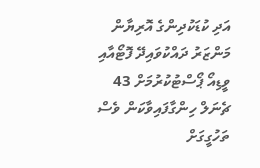އަދި ކުޑަކުދިންގެ އޮރިޔާން މަންޒަރު ދައްކުވައިދޭ ފޮޓޯއާއި ވީޑިއޯ ޕޯސްޓުކުރުމަށް 43 ޗެނަލް ހިންގާފައިވާކަން ވެސް ތަހުގީގަށް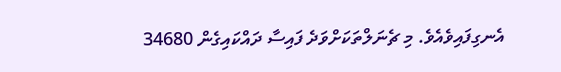އެނގިފައިވެއެވެ. މި ޗެނަލްތަކަށްވަދެ ފައިސާ ދައްކައިގެން 34680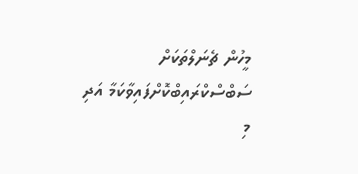މީހުން ޗެނަލްތަކަށް ސަބްސްކްރައިބްކޮށްފައިވާކަމާ އަދި މި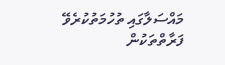މައްސަލާގައި ތުހުމަތުކުރެވޭ ފަރާތްތަކުން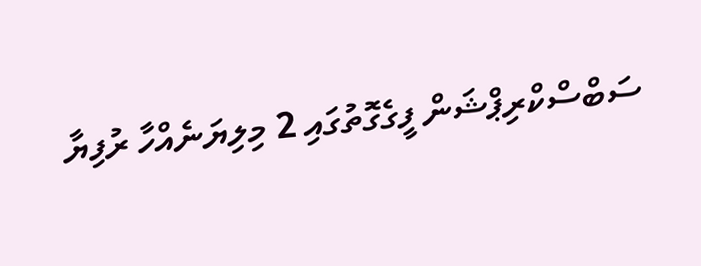ސަބްސްކްރިޕްޝަން ފީގެގޮތުގައި 2 މިލިޔަނެއްހާ ރުފިޔާ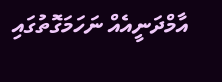އާމްދަނީއެއް ނަހަމަގޮތުގައި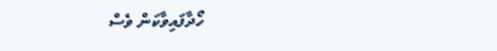ހޯދާފައިވާކަން ވެސް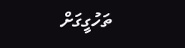ތަހުގީގަށް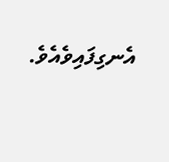އެނގިފައިވެއެވެ.